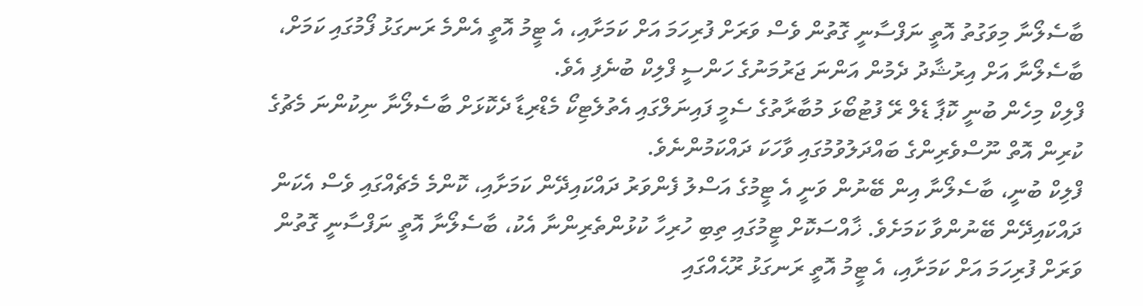ބާސެލޯނާ މިވަގުތު އޮތީ ނަފްސާނީ ގޮތުން ވެސް ވަރަށް ފުރިހަމަ އަށް ކަމަށާއި، އެ ޓީމު އޮތީ އެންމެ ރަނގަޅު ފޯމުގައި ކަމަށް، ބާސެލޯނާ އަށް އިރުޝާދު ދެމުން އަންނަ ޖަރުމަނުގެ ހަންސީ ފްލިކް ބުނެފި އެވެ.
ފްލިކް މިހެން ބުނީ ކޮޕާ ޑެލް ރޭ ފުޓުބޯޅަ މުބާރާތުގެ ސެމީ ފައިނަލްގައި އެތުލެޓިކޯ މެޑްރިޑާ ދެކޮޅަށް ބާސެލޯނާ ނިކުންނަ މެޗުގެ ކުރިން އޮތް ނޫސްވެރިންގެ ބައްދަލުވުމުގައި ވާހަކަ ދައްކަމުންނެވެ.
ފްލިކް ބުނީ، ބާސެލޯނާ އިން ބޭނުން ވަނީ އެ ޓީމުގެ އަސްލު ފެންވަރު ދައްކައިދޭން ކަމަށާއި، ކޮންމެ މެޗެއްގައި ވެސް އެކަން ދައްކައިދޭން ބޭނުންވާ ކަމަށެވެ. ޚާއްސަކޮށް ޓީމުގައި ތިބި ހުރިހާ ކުޅުންތެރިންނާ އެކު، ބާސެލޯނާ އޮތީ ނަފްސާނީ ގޮތުން ވަރަށް ފުރިހަމަ އަށް ކަމަށާއި، އެ ޓީމު އޮތީ ރަނގަޅު ރޫޙެއްގައި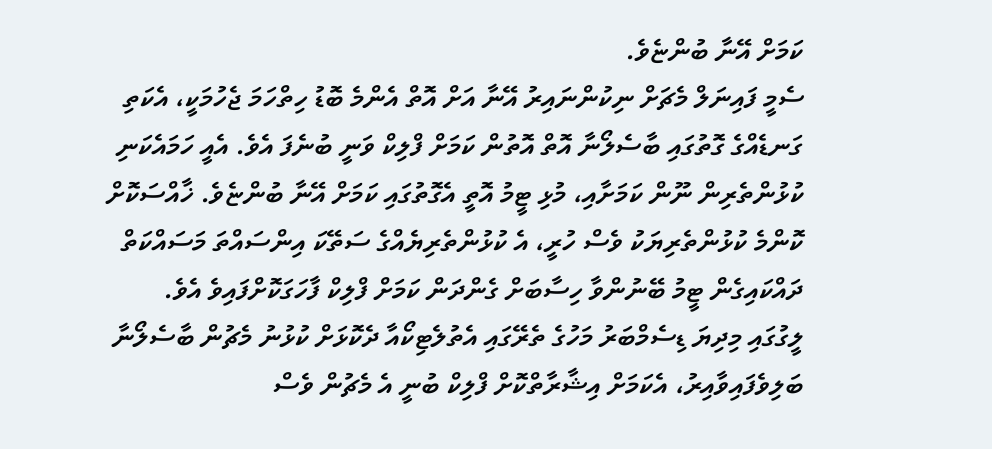ކަމަށް އޭނާ ބުންޏެވެ.
ސެމީ ފައިނަލް މެޗަށް ނިކުންނައިރު އޭނާ އަށް އޮތް އެންމެ ބޮޑު ހިތްހަމަ ޖެހުމަކީ، އެކަތި ގަނޑެއްގެ ގޮތުގައި ބާސެލޯނާ އޮތް އޮތުން ކަމަށް ފްލިކް ވަނީ ބުނެފަ އެވެ. އެއީ ހަމައެކަނި ކުޅުންތެރިން ނޫން ކަމަށާއި، މުޅި ޓީމު އޮތީ އެގޮތުގައި ކަމަށް އޭނާ ބުންޏެވެ. ޚާއްސަކޮށް ކޮންމެ ކުޅުންތެރިޔަކު ވެސް ހުރީ، އެ ކުޅުންތެރިޔެއްގެ ސަތޭކަ އިންސައްތަ މަސައްކަތް ދައްކައިގެން ޓީމު ބޭނުންވާ ހިސާބަށް ގެންދަން ކަމަށް ފްލިކް ފާހަގަކޮށްފައިވެ އެވެ.
ލީގުގައި މިދިޔަ ޑިސެމްބަރު މަހުގެ ތެރޭގައި އެތުލެޓިކޯއާ ދެކޮޅަށް ކުޅުނު މެޗުން ބާސެލޯނާ ބަލިވެފައިވާއިރު، އެކަމަށް އިޝާރާތްކޮށް ފްލިކް ބުނީ އެ މެޗުން ވެސް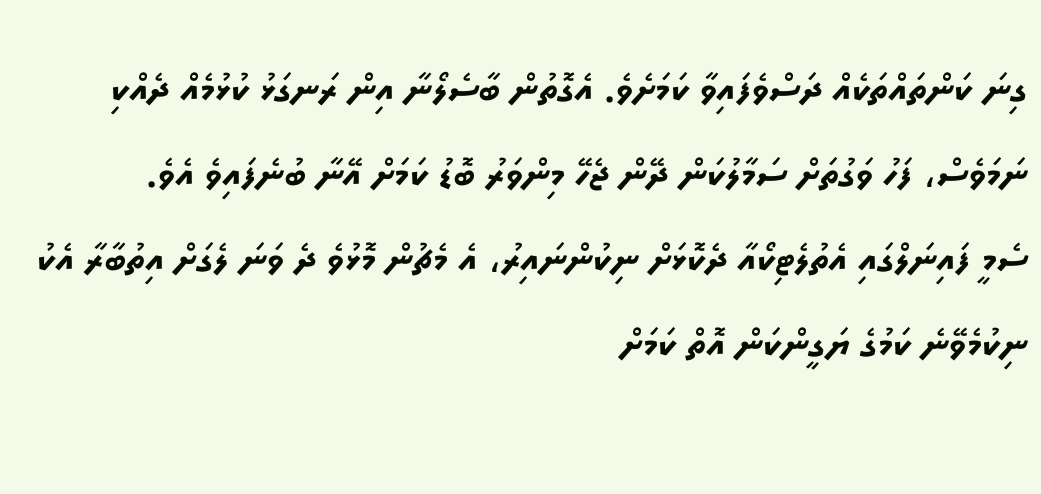ގިނަ ކަންތައްތަކެއް ދަސްވެފައިވާ ކަމަށެވެ. އެގޮތުން ބާސެލޯނާ އިން ރަނގަޅު ކުޅުމެއް ދެއްކި ނަމަވެސް، ފަހު ވަގުތަށް ސަމާލުކަން ދޭން ޖެހޭ މިންވަރު ބޮޑު ކަމަށް އޭނާ ބުނެފައިވެ އެވެ.
ސެމީ ފައިނަލްގައި އެތުލެޓިކޯއާ ދެކޮޅަށް ނިކުންނައިރު، އެ މެޗުން މޮޅުވެ ދެ ވަނަ ލެގަށް އިތުބާރާ އެކު ނިކުމެވޭނެ ކަމުގެ ޔަގީންކަން އޮތް ކަމަށް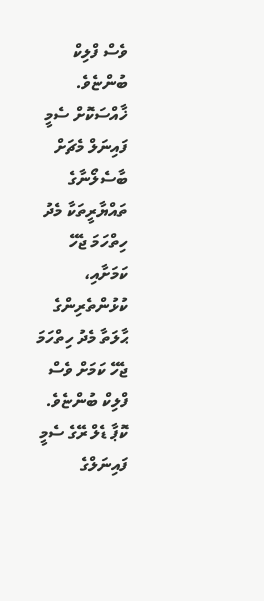ވެސް ފްލިކް ބުންޏެވެ. ޚާއްސަކޮށް ސެމީ ފައިނަލް މެޗަށް ބާސެލޯނާގެ ތައްޔާރީތަކާ މެދު ހިތްހަމަ ޖެހޭ ކަމަށާއި، ކުޅުންތެރިންގެ ޙާލަތާ މެދު ހިތްހަމަ ޖެހޭ ކަމަށް ވެސް ފްލިކް ބުންޏެވެ.
ކޮޕާ ޑެލް ރޭގެ ސެމީ ފައިނަލްގެ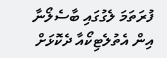ފުރަތަމަ ލެގުގައި ބާސެލޯނާ އިން އެތުލެޓިކޯއާ ދެކޮޅަށް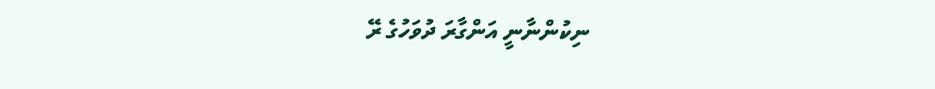ނިކުންނާނީ އަންގާރަ ދުވަހުގެ ރޭ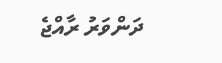ދަންވަރު ރާއްޖެ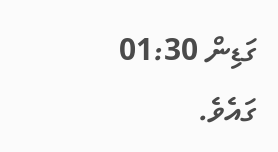ގަޑިން 01:30 ގައެވެ.